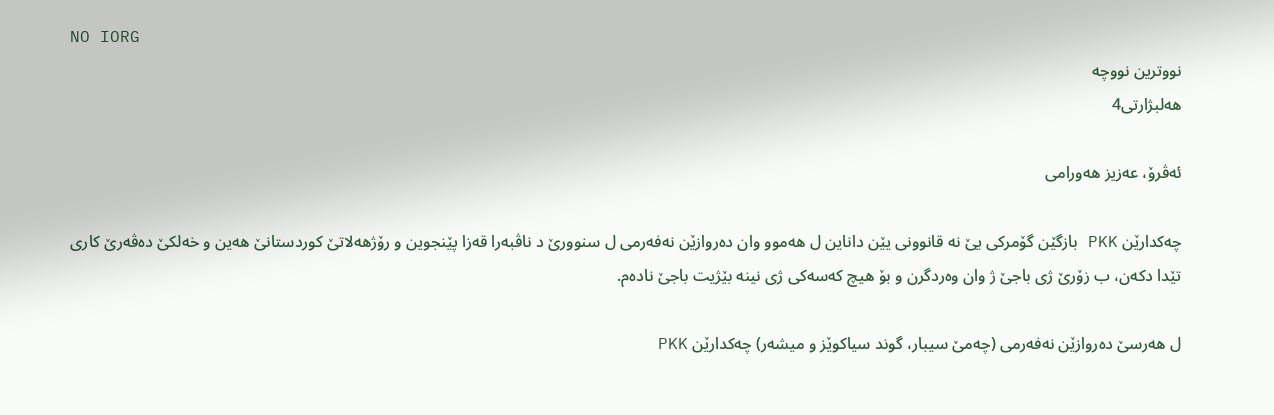NO IORG
نووترين نووچه
هه‌لبژارتى4

ئه‌ڤرۆ، عه‌زیز هه‌ورامی

چه‌كدارێن PKK بازگێن گۆمركی یێ نه‌ قانوونی یێن داناین ل هه‌موو وان ده‌روازێن نه‌فه‌رمی ل سنوورێ د ناڤبه‌را قه‌زا پێنجوین و رۆژهه‌لاتێ كوردستانێ هه‌ین و خه‌لكێ ده‌ڤه‌رێ كاری تێدا دكه‌ن، ب زۆرێ ژی باجێ ژ وان وه‌ردگرن و بۆ هیچ كه‌سه‌كی ژی نینه‌ بێژیت باجێ ناده‌م.

ل هه‌رسێ ده‌روازێن نه‌فه‌رمی (چه‌مێ سیبار، گوند سیاكوێز و میشه‌ر) چه‌كدارێن PKK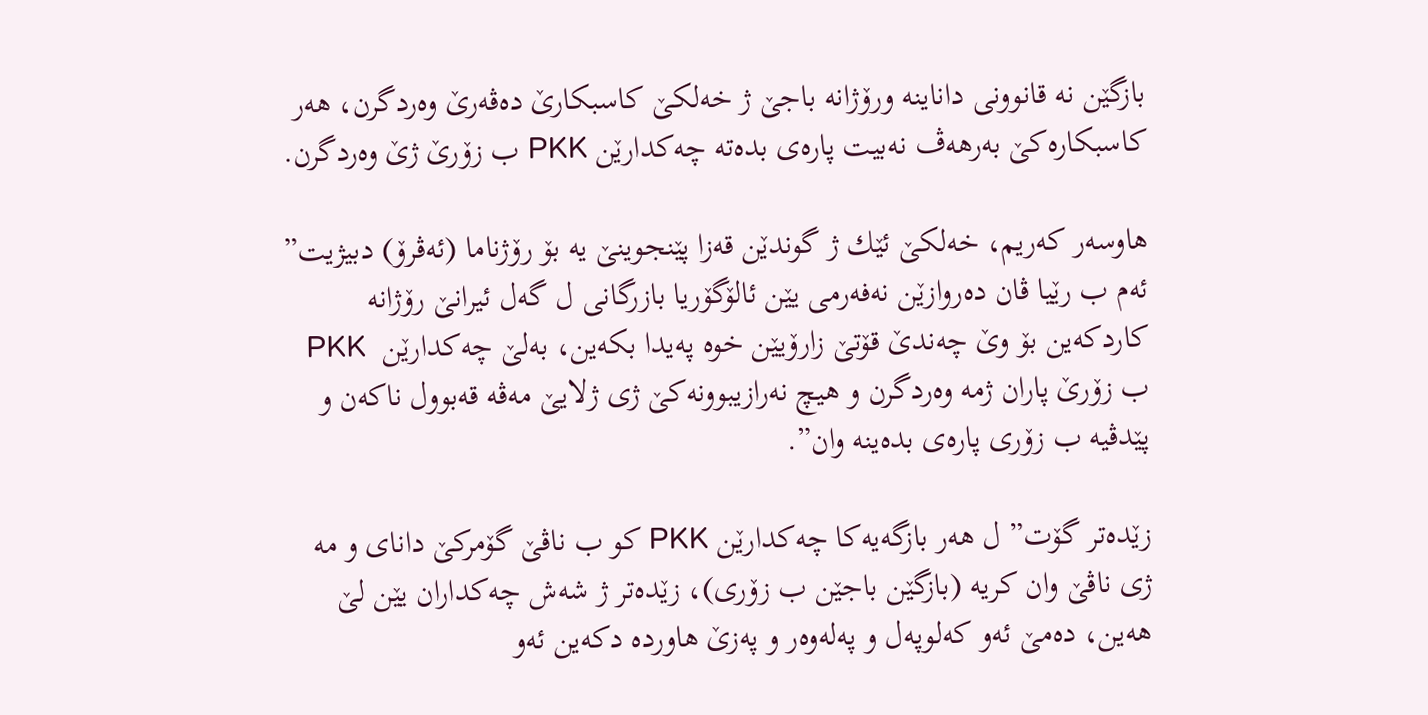بازگێن نه‌ قانوونی داناینه‌ ورۆژانه‌ باجێ ژ خه‌لكێ كاسبكارێ ده‌ڤه‌رێ وه‌ردگرن، هه‌ر كاسبكاره‌كێ به‌رهه‌ڤ نه‌بیت پاره‌ی بده‌ته‌ چه‌كدارێن PKK ب زۆرێ ژێ وه‌ردگرن.

هاوسه‌ر كه‌ریم، خه‌لكێ ئێك ژ گوندێن قه‌زا پێنجوینێ یه‌ بۆ رۆژناما (ئه‌ڤرۆ) دبیژیت” ئه‌م ب رێیا ڤان ده‌روازێن نه‌فه‌رمی یێن ئالۆگۆریا بازرگانی ل گه‌ل ئیرانێ رۆژانه‌ كاردكه‌ین بۆ وێ چه‌ندێ قۆتێ زارۆیێن خوه‌ په‌یدا بكه‌ین، به‌لێ چه‌كدارێن  PKK ب زۆرێ پاران ژمه‌ وه‌ردگرن و هیچ نه‌رازیبوونه‌كێ ژی ژلایێ مه‌ڤه‌ قه‌بوول ناكه‌ن و پێدڤیه‌ ب زۆری پاره‌ی بده‌ینه‌ وان”.

زێده‌تر گۆت” ل هه‌ر بازگه‌یه‌كا چه‌كدارێن PKK كو ب ناڤێ گۆمركێ دانای و مه‌ ژی ناڤێ وان كریه‌ (بازگێن باجێن ب زۆری)، زێده‌تر ژ شه‌ش چه‌كداران یێن لێ هه‌ین، ده‌مێ ئه‌و كه‌لوپه‌ل و په‌له‌وه‌ر و په‌زێ هاورده‌ دكه‌ین ئه‌و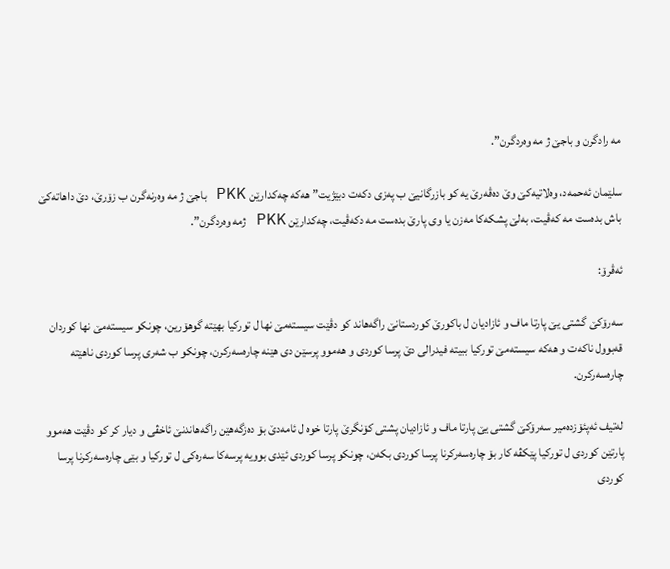مه‌ رادگرن و باجێ ژ مه‌ وه‌ردگرن”.

سلێمان ئه‌حمه‌د، وه‌لاتیه‌كێ وێ ده‌ڤه‌رێ یه‌ كو بازرگانیێ ب په‌زی دكه‌ت دبێژیت” هه‌كه‌ چه‌كدارێن PKK باجێ ژ مه‌ وه‌رنه‌گرن ب زۆرێ، دێ داهاته‌كێ باش بده‌ست مه‌ كه‌ڤیت، به‌لێ پشكه‌كا مه‌زن یا وی پارێ بده‌ست مه‌ دكه‌ڤیت، چه‌كدارێن PKK ژمه‌ وه‌ردگرن”.

ئه‌ڤرۆ:

سه‌رۆكێ گشتی یێ پارتا ماف و ئازادیان ل باكورێ كوردستانێ راگه‌هاند كو دڤێت سیسته‌مێ نها ل توركیا بهێته‌ گوهۆرین، چونكو سیسته‌مێ نها كوردان قه‌بوول ناكه‌ت و هه‌كه‌ سیسته‌مێ توركیا ببیته‌ فیدرالی دێ پرسا كوردی و هه‌موو پرسێن دی هێنه‌ چاره‌سه‌ركرن، چونكو ب شه‌ری پرسا كوردی ناهێته‌ چاره‌سه‌ركرن.

له‌تیف ئه‌پئۆزده‌میر سه‌رۆكێ گشتی یێ پارتا ماف و ئازادیان پشتی كۆنگرێ پارتا خوه‌ ل ئامه‌دێ بۆ ده‌زگه‌هێن راگه‌هاندنێ ئاخڤی و دیار كر كو دڤێت هه‌موو پارتێن كوردی ل توركیا پێكڤه‌ كار بۆ چاره‌سه‌ركرنا پرسا كوردی بكه‌ن، چونكو پرسا كوردی ئێدی بوویه‌ پرسه‌كا سه‌ره‌كی ل توركیا و بێی چاره‌سه‌ركرنا پرسا كوردی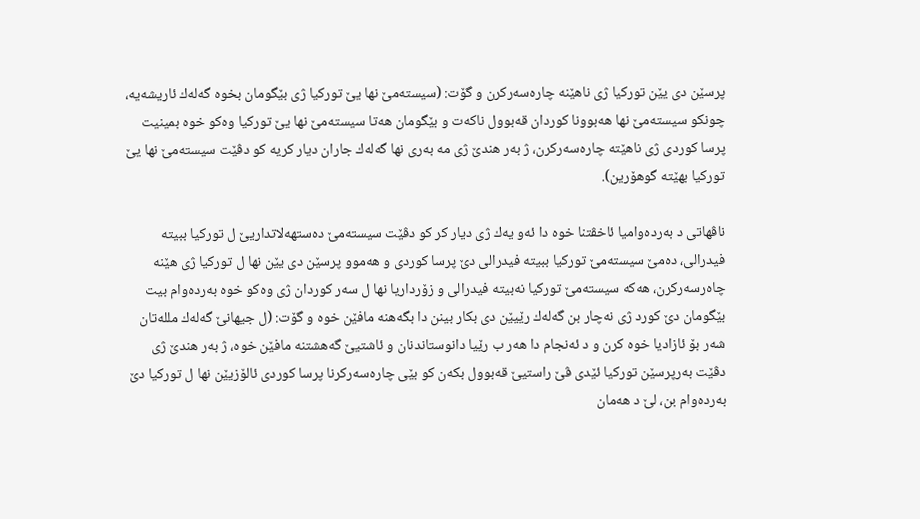پرسێن دی یێن توركیا ژی ناهێنه‌ چاره‌سه‌ركرن و گۆت: (سیسته‌مێ نها یێ توركیا ژی بێگومان بخوه‌ گه‌له‌ك ئاریشه‌یه‌، چونكو سیسته‌مێ نها هه‌بوونا كوردان قه‌بوول ناكه‌ت و بێگومان هه‌تا سیسته‌مێ نها یێ توركیا وه‌كو خوه‌ بمینیت پرسا كوردی ژی ناهێته‌ چاره‌سه‌ركرن، ژ به‌ر هندێ ژی مه‌ به‌ری نها گه‌له‌ك جاران دیار كریه‌ كو دڤێت سیسته‌مێ نها یێ توركیا بهێته‌ گوهۆرین).

ناڤهاتی د به‌رده‌وامیا ئاخڤتنا خوه‌ دا ئه‌و یه‌ك ژی دیار كر كو دڤێت سیسته‌مێ ده‌ستهه‌لاتداریێ ل توركیا ببیته‌ فیدرالی، ده‌مێ سیسته‌مێ توركیا ببیته‌ فیدرالی دێ پرسا كوردی و هه‌موو پرسێن دی یێن نها ل توركیا ژی هێنه‌ چاه‌رسه‌ركرن، هه‌كه‌ سیسته‌مێ توركیا نه‌بیته‌ فیدرالی و زۆرداریا نها ل سه‌ر كوردان ژی وه‌كو خوه‌ به‌رده‌وام بیت بێگومان دێ كورد ژی نه‌چار بن گه‌له‌ك رێیێن دی بكار بینن دا بگه‌هنه‌ مافێن خوه‌ و گۆت: (ل جیهانێ گه‌له‌ك ملله‌تان شه‌ر بۆ ئازادیا خوه‌ كرن و د ئه‌نجام دا هه‌ر ب رێیا دانوستاندنان و ئاشتیێ گه‌هشتنه‌ مافێن خوه‌، ژ به‌ر هندێ ژی دڤێت به‌رپرسێن توركیا ئێدی ڤێ راستیێ قه‌بوول بكه‌ن كو بێی چاره‌سه‌ركرنا پرسا كوردی ئالۆزیێن نها ل توركیا دێ به‌رده‌وام بن، لێ د هه‌مان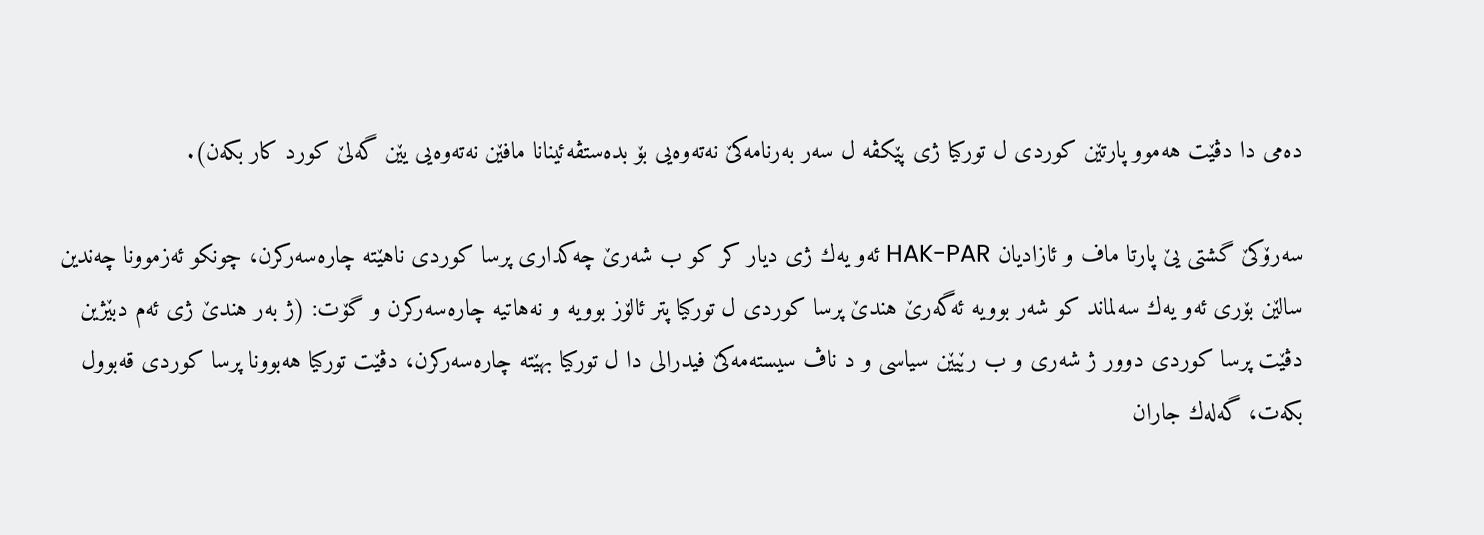ده‌می دا دڤێت هه‌موو پارتێن كوردی ل توركیا ژی پێكڤه‌ ل سه‌ر به‌رنامه‌كێ نه‌ته‌وه‌یی بۆ بده‌ستڤه‌ئینانا مافێن نه‌ته‌وه‌یی یێن گه‌لێ كورد كار بكه‌ن).

سه‌رۆكێ گشتی یێ پارتا ماف و ئازادیان HAK-PAR ئه‌و یه‌ك ژی دیار كر كو ب شه‌رێ چه‌كداری پرسا كوردی ناهێته‌ چاره‌سه‌ركرن، چونكو ئه‌زموونا چه‌ندین سالێن بۆری ئه‌و یه‌ك سه‌لماند كو شه‌ر بوویه‌ ئه‌گه‌رێ هندێ پرسا كوردی ل توركیا پتر ئالۆز بوویه‌ و نه‌هاتیه‌ چاره‌سه‌ركرن و گۆت: (ژ به‌ر هندێ ژی ئه‌م دبێژین دڤێت پرسا كوردی دوور ژ شه‌ری و ب رێیێن سیاسی و د ناڤ سیسته‌مه‌كێ فیدرالی دا ل توركیا بهێته‌ چاره‌سه‌ركرن، دڤێت توركیا هه‌بوونا پرسا كوردی قه‌بوول بكه‌ت، گه‌له‌ك جاران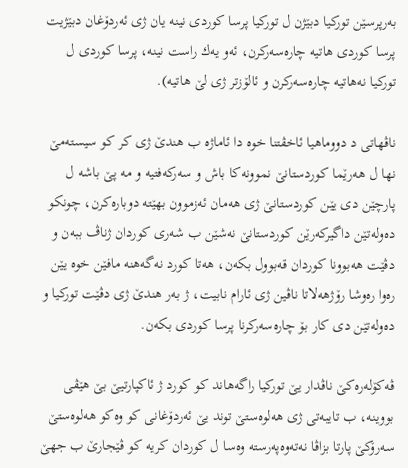به‌رپرسێن توركیا دبێژن ل توركیا پرسا كوردی نینه‌ یان ژی ئه‌ردۆغان دبێژیت پرسا كوردی هاتیه‌ چاره‌سه‌ركرن، ئه‌و یه‌ك راست نینه‌، پرسا كوردی ل توركیا نه‌هاتیه‌ چاره‌سه‌ركرن و ئالۆزتر ژی لێ هاتیه‌).

ناڤهاتی د دووماهیا ئاخڤتنا خوه‌ دا ئاماژه‌ ب هندێ ژی كر كو سیسته‌مێ نها ل هه‌رێما كوردستانێ نموونه‌كا باش و سه‌ركه‌فتیه‌ و مه‌ پێ باشه‌ ل پارچێن دی یێن كوردستانێ ژی هه‌مان ئه‌زموون بهێته‌ دوباره‌كرن، چونكو ده‌وله‌تێن داگیركه‌رێن كوردستانێ نه‌شێن ب شه‌ری كوردان ژناڤ ببه‌ن و دڤێت هه‌بوونا كوردان قه‌بوول بكه‌ن، هه‌تا كورد نه‌گه‌هنه‌ مافێن خوه‌ یێن ره‌وا ره‌وشا رۆژهه‌لاتا ناڤین ژی ئارام نابیت، ژ به‌ر هندێ ژی دڤێت توركیا و ده‌وله‌تێن دی كار بۆ چاره‌سه‌ركرنا پرسا كوردی بكه‌ن.

ڤه‌كۆله‌ره‌كێ ناڤدار یێ توركیا راگه‌هاند كو كورد ژ ئاكپارتیێ بێ هێڤی بووینه‌، ب تایبه‌تی ژی هه‌لوه‌ستێ توند یێ ئه‌ردۆغانی كو وه‌كو هه‌لوه‌ستێ سه‌رۆكێ پارتا بزاڤا نه‌ته‌وه‌په‌رسته‌ وه‌سا ل كوردان كریه‌ كو ڤێجارێ ب جهێ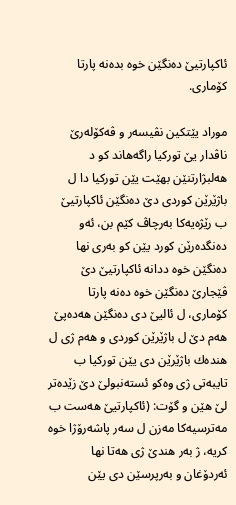ئاكپارتیێ ده‌نگێن خوه‌ بده‌نه‌ پارتا كۆماری.

موراد یێتكین نڤیسه‌ر و ڤه‌كۆله‌رێ ناڤدار یێ توركیا راگه‌هاند كو د هه‌لبژارتنێن بهێت یێن توركیا دا ل باژێرێن كوردی دێ ده‌نگێن ئاكپارتیێ ب رێژه‌یه‌كا به‌رچاڤ كێم بن، ئه‌و ده‌نگده‌رێن كورد یێن كو به‌ری نها ده‌نگێن خوه‌ ددانه‌ ئاكپارتیێ دێ ڤێجارێ ده‌نگێن خوه‌ ده‌نه‌ پارتا كۆماری، ل ئالیێ دی ده‌نگێن هه‌ده‌پێ هه‌م دێ ل باژێرێن كوردی و هه‌م ژی ل هنده‌ك باژێرێن دی یێن توركیا ب تایبه‌تی ژی وه‌كو ئسته‌نبولێ دێ زێده‌تر لێ هێن و گۆت: (ئاكپارتیێ هه‌ست ب مه‌ترسیه‌كا مه‌زن ل سه‌ر پاشه‌رۆژا خوه‌ كریه‌، ژ به‌ر هندێ ژی هه‌تا نها ئه‌ردۆغان و به‌رپرسێن دی یێن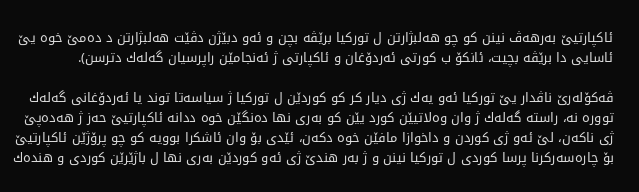ئاكپارتیێ به‌رهه‌ڤ نینن كو چو هه‌لبژارتن ل توركیا برێڤه‌ بچن و ئه‌و دبێژن دڤێت هه‌لبژارتن د ده‌مێ خوه‌ یێ ئاسایی دا برێڤه‌ بچیت، ئانكۆ ب كورتی ئه‌ردۆغان و ئاكپارتی ژ ئه‌نجامێن راپرسیان گه‌له‌ك دترسن).

ڤه‌كۆله‌رێ ناڤدار یێ توركیا ئه‌و یه‌ك ژی دیار كر كو كوردێن ل توركیا ژ سیاسه‌تا توند یا ئه‌ردۆغانی گه‌له‌ك تووره‌ نه‌، راسته‌ گه‌له‌ك ژ وان وه‌لاتیێن كورد یێن كو به‌ری نها ده‌نگێن خوه‌ ددانه‌ ئاكپارتیێ حه‌ز ژ هه‌ده‌پێ ژی ناكه‌ن، لێ ئه‌و ژی كوردن و داخوازا مافێن خوه‌ دكه‌ن، ئێدی بۆ وان ئاشكرا بوویه‌ كو چو پرۆژێن ئاكپارتیێ بۆ چاره‌سه‌ركرنا پرسا كوردی ل توركیا نینن و ژ به‌ر هندێ ژی ئه‌و كوردێن به‌ری نها ل باژێرێن كوردی و هنده‌ك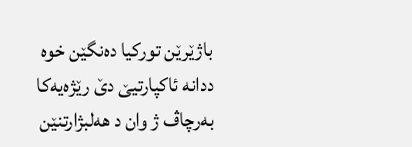باژێرێن توركیا ده‌نگێن خوه‌ ددانه‌ ئاكپارتیێ دێ رێژه‌یه‌كا به‌رچاڤ ژ وان د هه‌لبژارتنێن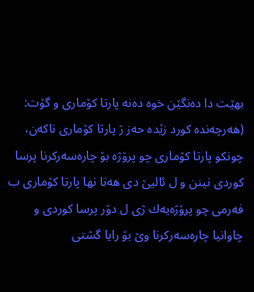بهێت دا ده‌نگێن خوه‌ ده‌نه‌ پارتا كۆماری و گۆت: (هه‌رچه‌نده‌ كورد زێده‌ حه‌ز ژ پارتا كۆماری ناكه‌ن، چونكو پارتا كۆماری چو پرۆژه‌ بۆ چاره‌سه‌ركرنا پرسا كوردی نینن و ل ئالیێ دی هه‌تا نها پارتا كۆماری ب فه‌رمی چو پرۆژه‌یه‌ك ژی ل دۆر پرسا كوردی و چاوانیا چاره‌سه‌ركرنا وێ بۆ رایا گشتی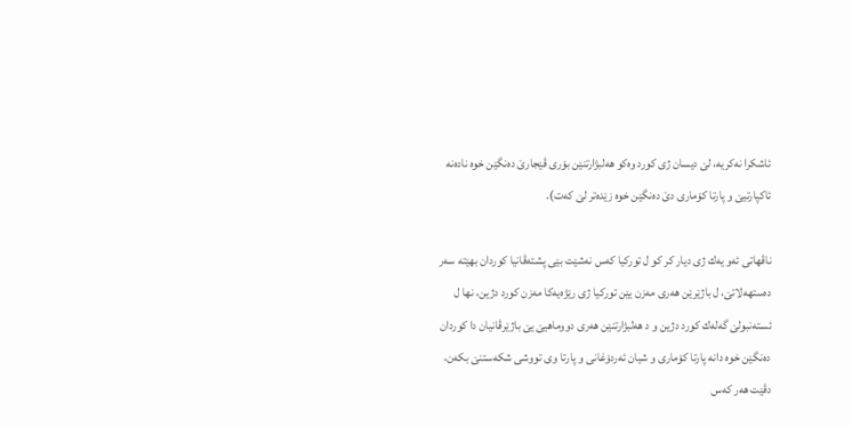ئاشكرا نه‌كریه‌، لێ دیسان ژی كورد وه‌كو هه‌لبژارتنێن بۆری ڤێجارێ ده‌نگێن خوه‌ ناده‌نه‌ ئاكپارتیێ و پارتا كۆماری دێ ده‌نگێن خوه‌ زێده‌تر لێ كه‌ت).

ناڤهاتی ئه‌و یه‌ك ژی دیار كر كو ل توركیا كه‌س نه‌شێت بێی پشته‌ڤانیا كوردان بهێته‌ سه‌ر ده‌ستهه‌لاتێ، ل باژێرێن هه‌ری مه‌زن یێن توركیا ژی رێژه‌یه‌كا مه‌زن كورد دژین، نها ل ئسته‌نبولێ گه‌له‌ك كورد دژین و د هه‌لبژارتنێن هه‌ری دووماهیێ یێ باژێرڤانیان دا كوردان ده‌نگێن خوه‌ دانه‌ پارتا كۆماری و شیان ئه‌ردۆغانی و پارتا وی تووشی شكه‌ستنێ بكه‌ن، دڤێت هه‌ر كه‌س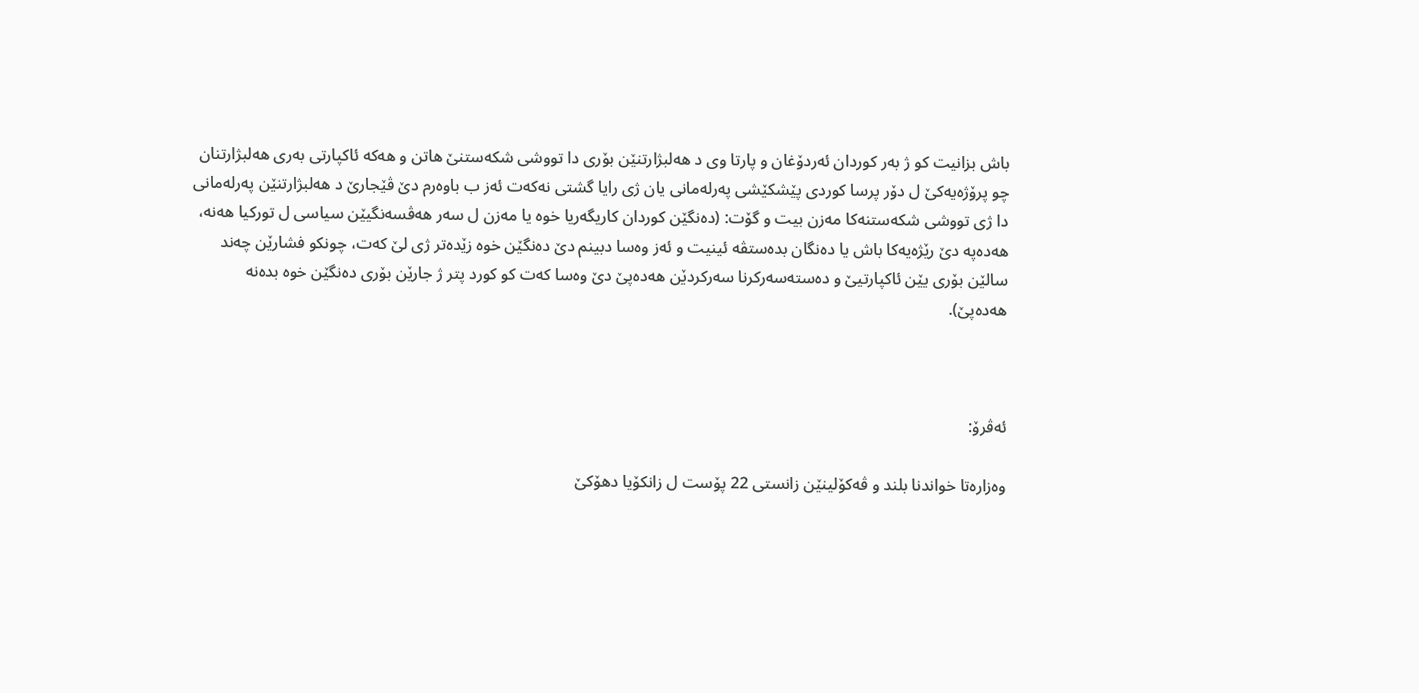باش بزانیت كو ژ به‌ر كوردان ئه‌ردۆغان و پارتا وی د هه‌لبژارتنێن بۆری دا تووشی شكه‌ستنێ هاتن و هه‌كه‌ ئاكپارتی به‌ری هه‌لبژارتنان چو پرۆژه‌یه‌كێ ل دۆر پرسا كوردی پێشكێشی په‌رله‌مانی یان ژی رایا گشتی نه‌كه‌ت ئه‌ز ب باوه‌رم دێ ڤێجارێ د هه‌لبژارتنێن په‌رله‌مانی دا ژی تووشی شكه‌ستنه‌كا مه‌زن بیت و گۆت: (ده‌نگێن كوردان كاریگه‌ریا خوه‌ یا مه‌زن ل سه‌ر هه‌ڤسه‌نگیێن سیاسی ل توركیا هه‌نه‌، هه‌ده‌په‌ دێ رێژه‌یه‌كا باش یا ده‌نگان بده‌ستڤه‌ ئینیت و ئه‌ز وه‌سا دبینم دێ ده‌نگێن خوه‌ زێده‌تر ژی لێ كه‌ت، چونكو فشارێن چه‌ند سالێن بۆری یێن ئاكپارتیێ و ده‌سته‌سه‌ركرنا سه‌ركردێن هه‌ده‌پێ دێ وه‌سا كه‌ت كو كورد پتر ژ جارێن بۆری ده‌نگێن خوه‌ بده‌نه‌ هه‌ده‌پێ).



ئه‌ڤرۆ:

وه‌زاره‌تا خواندنا بلند و ڤه‌كۆلینێن زانستی 22 پۆست ل زانكۆیا دهۆكێ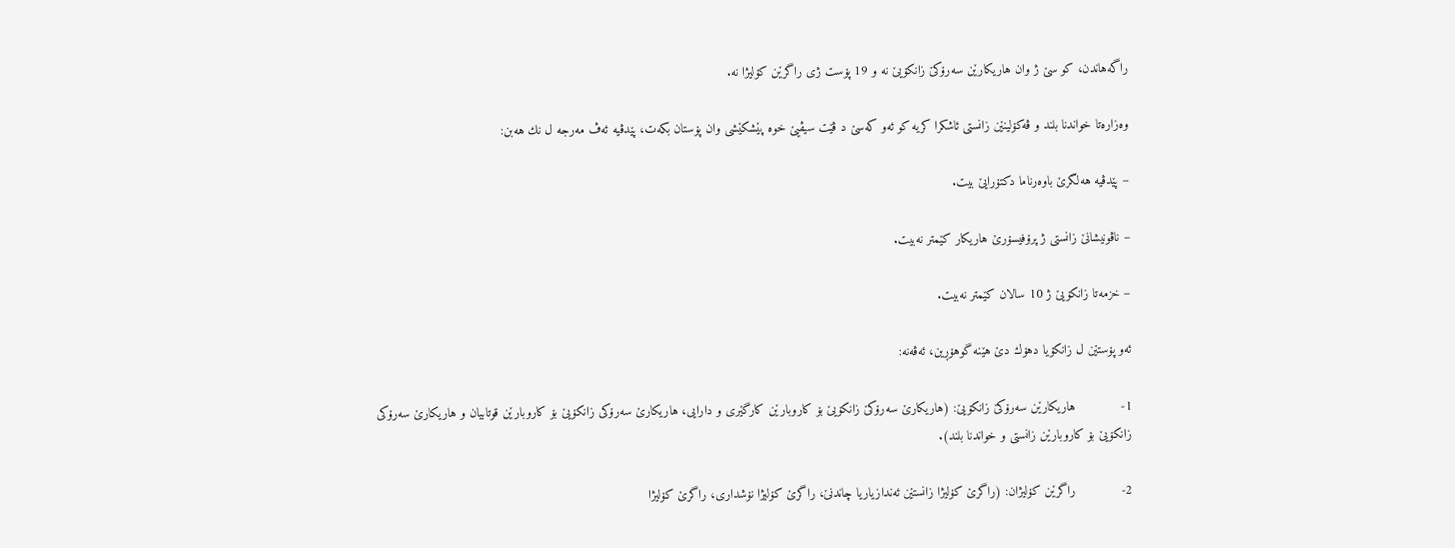راگه‌هاندن، كو سێ ژ وان هاریكارێن سه‌رۆكێ زانكۆیێ نه‌ و 19 پۆست ژی راگرێن كۆلیژا نه‌.

وه‌زاره‌تا خواندنا بلند و ڤه‌كۆلینێن زانستی ئاشكرا كریه‌ كو ئه‌و كه‌سێ‌ د ڤێت سیڤیێ‌ خوه‌ پێشكێشی وان پۆستان بكه‌ت، پێدڤیه‌ ئه‌ڤ مه‌رجه‌ ل نك هه‌بن:

– پێدڤیه‌ هه‌لگرێ باوه‌رناما دكتۆرایێ بیت.

– ناڤونیشانێ زانستی ژ پرۆفیسۆرێ هاریكار كێمتر نه‌بیت.

– خزمه‌تا زانكۆیێ ژ 10 سالان كێمتر نه‌بیت.

ئه‌و پۆستێن ل زانكۆیا دهۆك دێ‌ هێنه‌ گوهۆڕین، ئه‌ڤه‌نه‌:

1-            هاریكارێن سه‌رۆكێ‌ زانكۆیێ‌: (هاریكارێ سه‌رۆكێ زانكۆیێ بۆ كاروبارێن كارگێری و دارایی، هاریكارێ سه‌رۆكی زانكۆیێ بۆ كاروبارێن قوتابیان و هاریكارێ سه‌رۆكی زانكۆیێ بۆ كاروبارێن زانستی و خواندنا بلند).

2-            راگرێن كۆلیژان: (راگرێ كۆلیژا زانستێن ئه‌ندازیاریا چاندنێ، راگرێ كۆلیژا نۆشداری، راگرێ كۆلیژا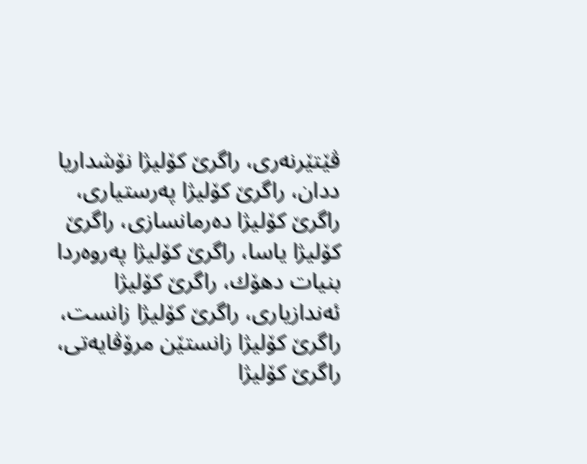ڤێتێرنه‌ری، راگرێ كۆلیژا نۆشداریا ددان، راگرێ كۆلیژا په‌رستیاری، راگرێ كۆلیژا ده‌رمانسازی، راگرێ كۆلیژا یاسا، راگرێ كۆلیژا په‌روه‌ردا بنیات دهۆك، راگرێ كۆلیژا ئه‌ندازیاری، راگرێ كۆلیژا زانست، راگرێ كۆلیژا زانستێن مرۆڤایه‌تی، راگرێ كۆلیژا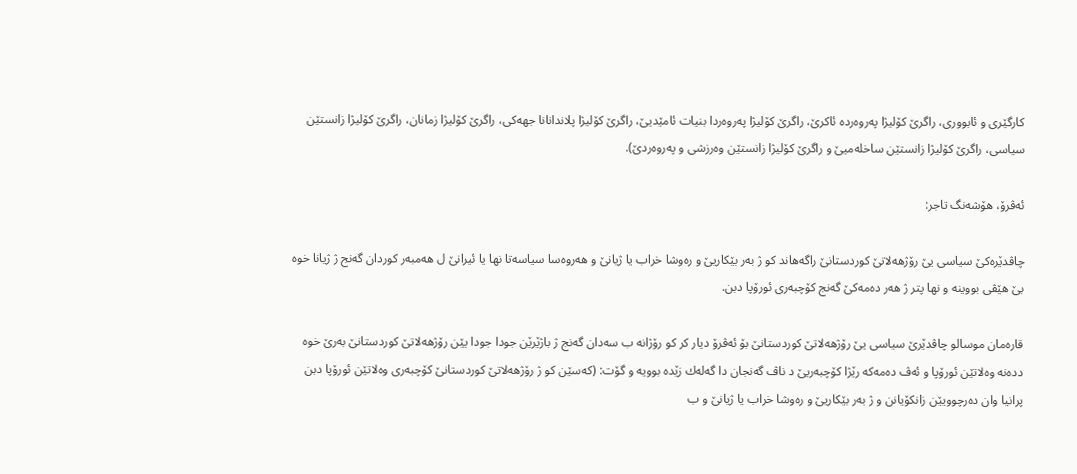كارگێری و ئابووری، راگرێ كۆلیژا په‌روه‌رده‌ ئاكرێ، راگرێ كۆلیژا په‌روه‌ردا بنیات ئامێدیێ، راگرێ كۆلیژا پلاندانانا جهه‌كی، راگرێ كۆلیژا زمانان، راگرێ كۆلیژا زانستێن سیاسی، راگرێ كۆلیژا زانستێن ساخله‌میێ‌ و راگرێ كۆلیژا زانستێن وه‌رزشی و په‌روه‌ردێ‌).

ئه‌ڤرۆ، هۆشه‌نگ تاجر:

چاڤدێره‌كێ سیاسی یێ رۆژهه‌لاتێ كوردستانێ راگه‌هاند كو ژ به‌ر بێكاریێ و ره‌وشا خراب یا ژیانێ و هه‌روه‌سا سیاسه‌تا نها یا ئیرانێ ل هه‌مبه‌ر كوردان گه‌نج ژ ژیانا خوه‌ بێ هێڤی بووینه‌ و نها پتر ژ هه‌ر ده‌مه‌كێ گه‌نج كۆچبه‌ری ئورۆپا دبن.

قاره‌مان موسالو چاڤدێرێ سیاسی یێ رۆژهه‌لاتێ كوردستانێ بۆ ئه‌ڤرۆ دیار كر كو رۆژانه‌ ب سه‌دان گه‌نج ژ باژێرێن جودا جودا یێن رۆژهه‌لاتێ كوردستانێ به‌رێ خوه‌ دده‌نه‌ وه‌لاتێن ئورۆپا و ئه‌ڤ ده‌مه‌كه‌ رێژا كۆچبه‌ریێ د ناڤ گه‌نجان دا گه‌له‌ك زێده‌ بوویه‌ و گۆت: (كه‌سێن كو ژ رۆژهه‌لاتێ كوردستانێ كۆچبه‌ری وه‌لاتێن ئورۆپا دبن پرانیا وان ده‌رچوویێن زانكۆیانن و ژ به‌ر بێكاریێ و ره‌وشا خراب یا ژیانێ و ب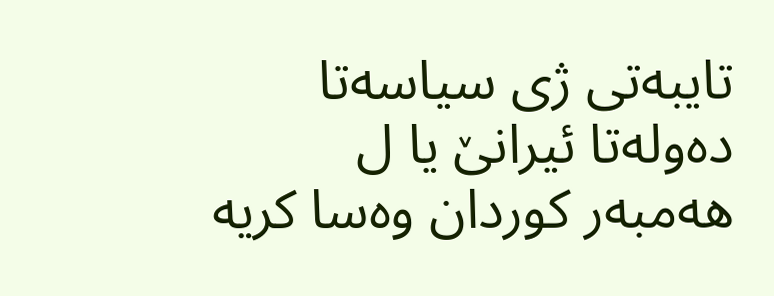تایبه‌تی ژی سیاسه‌تا ده‌وله‌تا ئیرانێ یا ل هه‌مبه‌ر كوردان وه‌سا كریه‌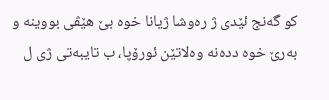كو گه‌نج ئێدی ژ ره‌وشا ژیانا خوه‌ بێ هێڤی بووینه‌ و به‌رێ خوه‌ دده‌نه‌ وه‌لاتێن ئورۆپا، ب تایبه‌تی ژی ل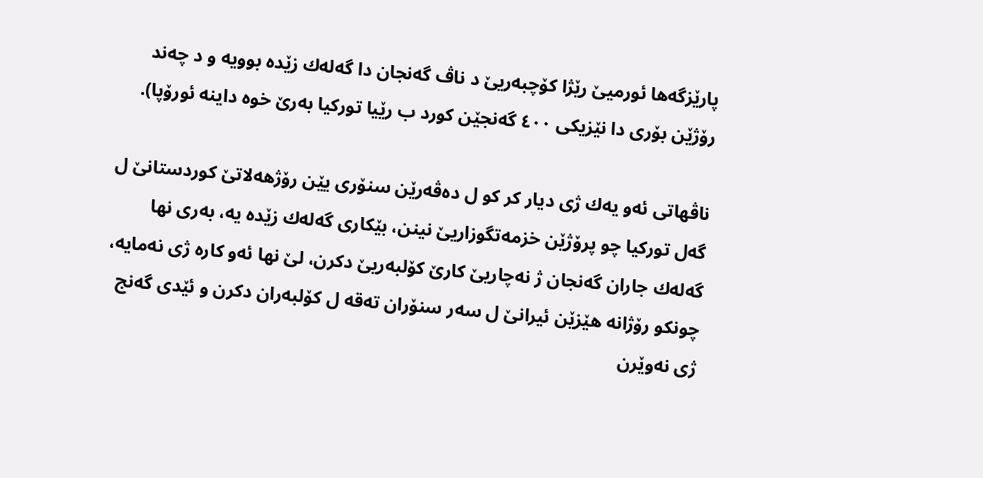پارێزگه‌ها ئورمیێ رێژا كۆچبه‌ریێ د ناڤ گه‌نجان دا گه‌له‌ك زێده‌ بوویه‌ و د چه‌ند رۆژێن بۆری دا نێزیكی ٤٠٠ گه‌نجێن كورد ب رێیا توركیا به‌رێ خوه‌ داینه‌ ئورۆپا).

ناڤهاتی ئه‌و یه‌ك ژی دیار كر كو ل ده‌ڤه‌رێن سنۆری یێن رۆژهه‌لاتێ كوردستانێ ل گه‌ل توركیا چو پرۆژێن خزمه‌تگوزاریێ نینن، بێكاری گه‌له‌ك زێده‌ یه‌، به‌ری نها گه‌له‌ك جاران گه‌نجان ژ نه‌چاریێ كارێ كۆلبه‌ریێ دكرن، لێ نها ئه‌و كاره‌ ژی نه‌مایه‌، چونكو رۆژانه‌ هێزێن ئیرانێ ل سه‌ر سنۆران ته‌قه‌ ل كۆلبه‌ران دكرن و ئێدی گه‌نج ژی نه‌وێرن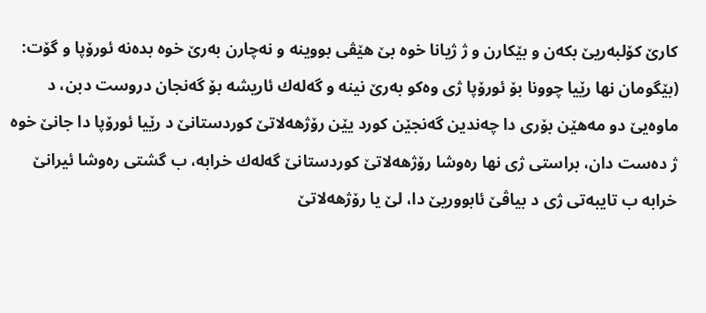كارێ كۆلبه‌ریێ بكه‌ن و بێكارن و ژ ژیانا خوه‌ بێ هێڤی بووینه‌ و نه‌چارن به‌رێ خوه‌ بده‌نه‌ ئورۆپا و گۆت: (بێگومان نها رێیا چوونا بۆ ئورۆپا ژی وه‌كو به‌رێ نینه‌ و گه‌له‌ك ئاریشه‌ بۆ گه‌نجان دروست دبن، د ماوه‌یێ دو مه‌هێن بۆری دا چه‌ندین گه‌نجێن كورد یێن رۆژهه‌لاتێ كوردستانێ د رێیا ئورۆپا دا جانێ خوه‌ ژ ده‌ست دان، براستی ژی نها ره‌وشا رۆژهه‌لاتێ كوردستانێ گه‌له‌ك خرابه‌، ب گشتی ره‌وشا ئیرانێ خرابه‌ ب تایبه‌تی ژی د بیاڤێ ئابووریێ دا، لێ یا رۆژهه‌لاتێ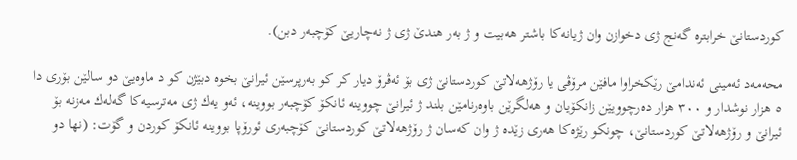كوردستانێ خرابتره‌ گه‌نج ژی دخوازن وان ژیانه‌كا باشتر هه‌بیت و ژ به‌ر هندێ ژی ژ نه‌چاریێ كۆچبه‌ر دبن).

محه‌مه‌د ئه‌مینی ئه‌ندامێ رێكخراوا مافێن مرۆڤی یا رۆژهه‌لاتێ كوردستانێ ژی بۆ ئه‌ڤرۆ دیار كر كو به‌رپرسێن ئیرانێ بخوه‌ دبێژن كو د ماوه‌یێ دو سالێن بۆری دا ٥ هزار نوشدار و ٣٠٠ هزار ده‌رچوویێن زانكۆیان و هه‌لگرێن باوه‌رنامێن بلند ژ ئیرانێ چووینه‌ ئانكۆ كۆچبه‌ر بووینه‌، ئه‌و یه‌ك ژی مه‌ترسیه‌كا گه‌له‌ك مه‌زنه‌ بۆ ئیرانێ و رۆژهه‌لاتێ كوردستانێ، چونكو رێژه‌كا هه‌ری زێده‌ ژ وان كه‌سان ژ رۆژهه‌لاتێ كوردستانێ كۆچبه‌ری ئورۆپا بووینه‌ ئانكۆ كوردن و گۆت: (نها دو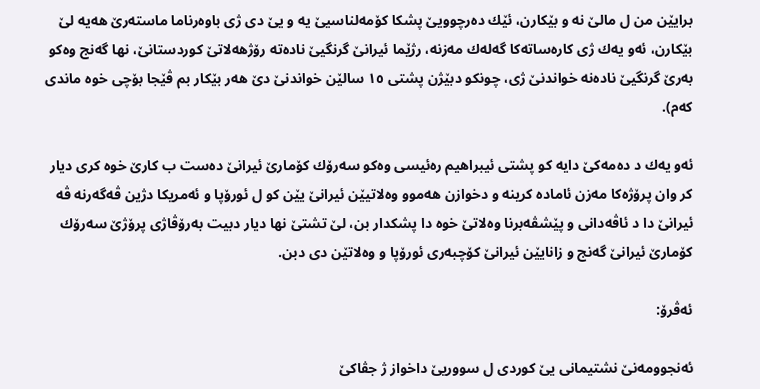برایێن من ل مالێ نه‌ و بێكارن، ئێك ده‌رچوویێ پشكا كۆمه‌لناسیێ یه‌ و یێ دی ژی باوه‌رناما ماسته‌رێ هه‌یه‌ لێ بێكارن، ئه‌و یه‌ك ژی كاره‌ساته‌كا گه‌له‌ك مه‌زنه‌، رژێما ئیرانێ گرنگیێ ناده‌ته‌ رۆژهه‌لاتێ كوردستانێ، نها گه‌نج وه‌كو به‌رێ گرنگیێ ناده‌نه‌ خواندنێ ژی، چونكو دبێژن پشتی ١٥ سالێن خواندنێ دێ هه‌ر بێكار بم ڤێجا بۆچی خوه‌ ماندی كه‌م).

ئه‌و یه‌ك د ده‌مه‌كێ دایه‌ كو پشتی ئیبراهیم ره‌ئیسی وه‌كو سه‌رۆك كۆمارێ ئیرانێ ده‌ست ب كارێ خوه‌ كری دیار كر وان پرۆژه‌كا مه‌زن ئاماده‌ كرینه‌ و دخوازن هه‌موو وه‌لاتیێن ئیرانێ یێن كو ل ئورۆپا و ئه‌مریكا دژین ڤه‌گه‌رنه‌ ڤه‌ ئیرانێ دا د ئاڤه‌دانی و پێشڤه‌برنا وه‌لاتێ خوه‌ دا پشكدار بن، لێ تشتێ نها دیار دبیت به‌رۆڤاژی پرۆژێ سه‌رۆك كۆمارێ ئیرانێ گه‌نج و زانایێن ئیرانێ كۆچبه‌ری ئورۆپا و وه‌لاتێن دی دبن.

ئه‌ڤرۆ:

ئه‌نجوومه‌نێ نشتیمانی یێ كوردی ل سووریێ داخواز ژ جڤاكێ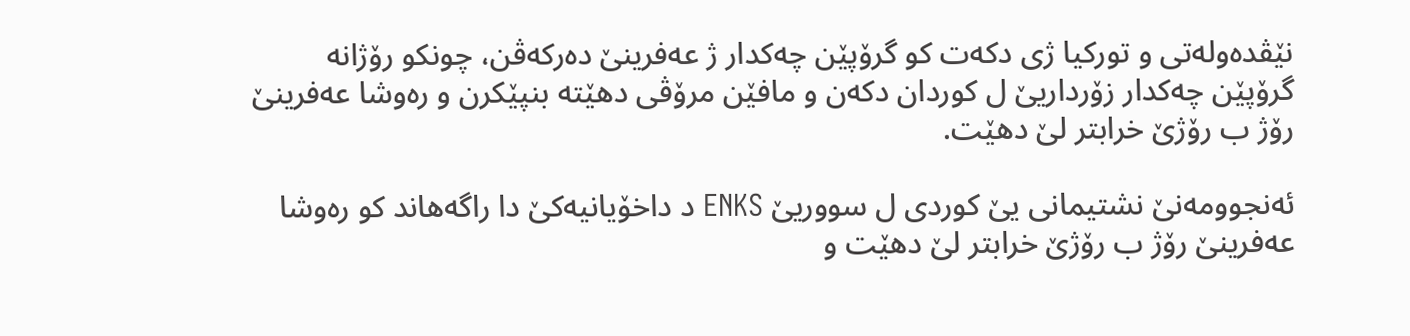نێڤده‌وله‌تی و توركیا ژی دكه‌ت كو گرۆپێن چه‌كدار ژ عه‌فرینێ ده‌ركه‌ڤن، چونكو رۆژانه‌ گرۆپێن چه‌كدار زۆرداریێ ل كوردان دكه‌ن و مافێن مرۆڤی دهێته‌ بنپێكرن و ره‌وشا عه‌فرینێ رۆژ ب رۆژێ خرابتر لێ دهێت.

ئه‌نجوومه‌نێ نشتیمانی یێ كوردی ل سووریێ ENKS د داخۆیانیه‌كێ دا راگه‌هاند كو ره‌وشا عه‌فرینێ رۆژ ب رۆژێ خرابتر لێ دهێت و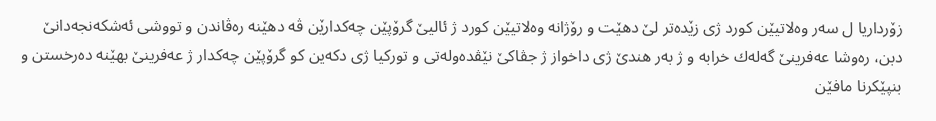زۆرداریا ل سه‌ر وه‌لاتیێن كورد ژی زێده‌تر لێ دهێت و رۆژانه‌ وه‌لاتیێن كورد ژ ئالیێ گرۆپێن چه‌كدارێن ڤه‌ دهێنه‌ ره‌ڤاندن و تووشی ئه‌شكه‌نجه‌دانێ دبن، ره‌وشا عه‌فرینێ گه‌له‌ك خرابه‌ و ژ به‌ر هندێ ژی داخواز ژ جڤاكێ نێڤده‌وله‌تی و توركیا ژی دكه‌ین كو گرۆپێن چه‌كدار ژ عه‌فرینێ بهێنه‌ ده‌رخستن و بنپێكرنا مافێن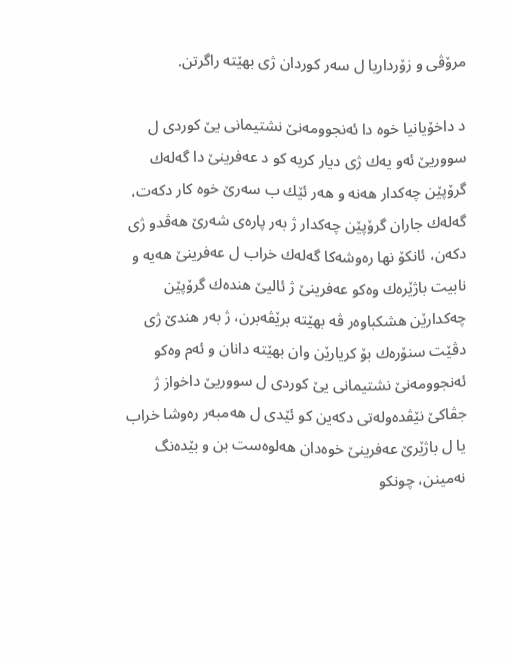مرۆڤی و زۆرداریا ل سه‌ر كوردان ژی بهێته‌ راگرتن.

د داخۆیانیا خوه‌ دا ئه‌نجوومه‌نێ نشتیمانی یێ كوردی ل سووریێ ئه‌و یه‌ك ژی دیار كریه‌ كو د عه‌فرینێ دا گه‌له‌ك گرۆپێن چه‌كدار هه‌نه‌ و هه‌ر ئێك ب سه‌رێ خوه‌ كار دكه‌ت، گه‌له‌ك جاران گرۆپێن چه‌كدار ژ به‌ر پاره‌ی شه‌رێ هه‌ڤدو ژی دكه‌ن، ئانكۆ نها ره‌وشه‌كا گه‌له‌ك خراب ل عه‌فرینێ هه‌یه‌ و نابیت باژێره‌ك وه‌كو عه‌فرینێ ژ ئالیێ هنده‌ك گرۆپێن چه‌كدارێن هشكباوه‌ر ڤه‌ بهێته‌ برێڤه‌برن، ژ به‌ر هندێ ژی دڤێت سنۆره‌ك بۆ كریارێن وان بهێته‌ دانان و ئه‌م وه‌كو ئه‌نجوومه‌نێ نشتیمانی یێ كوردی ل سووریێ داخواز ژ جڤاكێ نێڤده‌وله‌تی دكه‌ین كو ئێدی ل هه‌مبه‌ر ره‌وشا خراب یا ل باژێرێ عه‌فرینێ خوه‌دان هه‌لوه‌ست بن و بێده‌نگ نه‌مینن، چونكو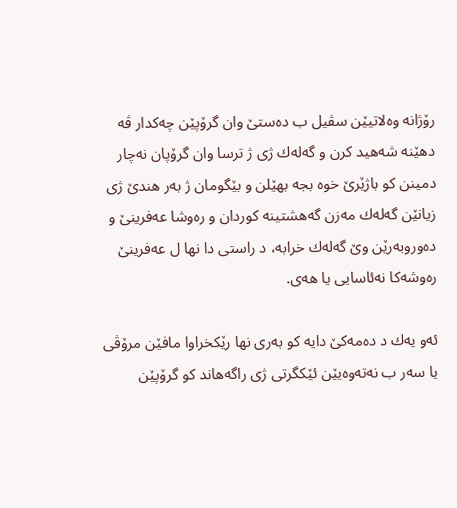رۆژانه‌ وه‌لاتیێن سڤیل ب ده‌ستێ وان گرۆپێن چه‌كدار ڤه‌ دهێنه‌ شه‌هید كرن و گه‌له‌ك ژی ژ ترسا وان گرۆپان نه‌چار دمینن كو باژێرێ خوه‌ بجه بهێلن و بێگومان ژ به‌ر هندێ ژی زیانێن گه‌له‌ك مه‌زن گه‌هشتینه‌ كوردان و ره‌وشا عه‌فرینێ و ده‌وروبه‌رێن وێ گه‌له‌ك خرابه‌، د راستی دا نها ل عه‌فرینێ ره‌وشه‌كا نه‌ئاسایی یا هه‌ی.

ئه‌و یه‌ك د ده‌مه‌كێ دایه‌ كو به‌ری نها رێكخراوا مافێن مرۆڤی یا سه‌ر ب نه‌ته‌وه‌یێن ئێكگرتی ژی راگه‌هاند كو گرۆپێن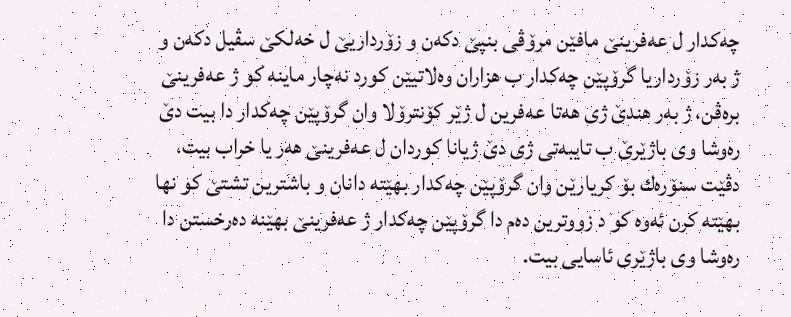چه‌كدار ل عه‌فرینێ مافێن مرۆڤی بنپێ دكه‌ن و زۆرداریێ ل خه‌لكێ سڤیل دكه‌ن و ژ به‌ر زۆرداریا گرۆپێن چه‌كدار ب هزاران وه‌لاتیێن كورد نه‌چار ماینه‌ كو ژ عه‌فرینێ بره‌ڤن، ژ به‌ر هندێ ژی هه‌تا عه‌فرین ل ژێر كۆنترۆلا وان گرۆپێن چه‌كدار دا بیت دێ ره‌وشا وی باژێرێ ب تایبه‌تی ژی دێ ژیانا كوردان ل عه‌فرینێ هه‌ر یا خراب بیت، دڤێت سنۆره‌ك بۆ كریارێن وان گرۆپێن چه‌كدار بهێته‌ دانان و باشترین تشتێ كو نها بهێته‌ كرن ئه‌وه‌ كو د زووترین ده‌م دا گرۆپێن چه‌كدار ژ عه‌فرینێ بهێنه‌ ده‌رخستن دا ره‌وشا وی باژێری ئاسایی بیت.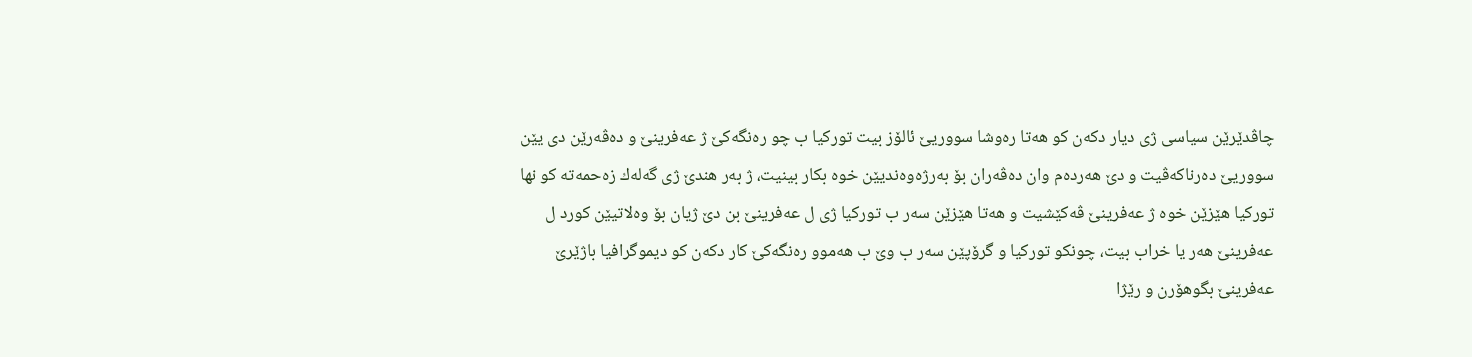چاڤدێرێن سیاسی ژی دیار دكه‌ن كو هه‌تا ره‌وشا سووریێ ئالۆز بیت توركیا ب چو ره‌نگه‌كێ ژ عه‌فرینێ و ده‌ڤه‌رێن دی یێن سووریێ ده‌رناكه‌ڤیت و دێ هه‌رده‌م وان ده‌ڤه‌ران بۆ به‌رژه‌وه‌ندیێن خوه‌ بكار بینیت، ژ به‌ر هندێ ژی گه‌له‌ك زه‌حمه‌ته‌ كو نها توركیا هێزێن خوه‌ ژ عه‌فرینێ ڤه‌كێشیت و هه‌تا هێزێن سه‌ر ب توركیا ژی ل عه‌فرینێ بن دێ ژیان بۆ وه‌لاتیێن كورد ل عه‌فرینێ هه‌ر یا خراب بیت، چونكو توركیا و گرۆپێن سه‌ر ب وێ ب هه‌موو ره‌نگه‌كێ كار دكه‌ن كو دیموگرافیا باژێرێ عه‌فرینێ بگوهۆرن و رێژا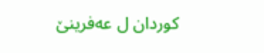كوردان ل عه‌فرینێ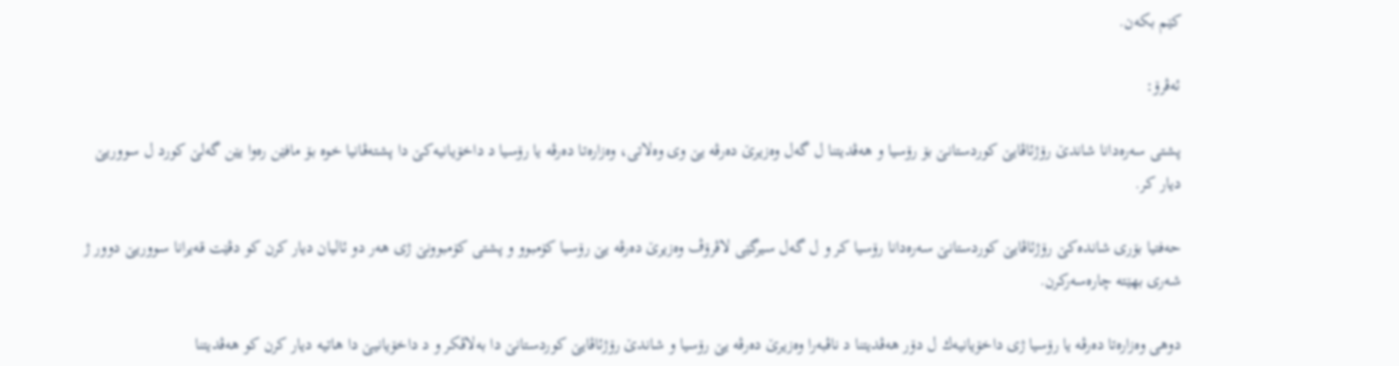كێم بكه‌ن.

ئه‌ڤرۆ:

پشتی سه‌ره‌دانا شاندێ رۆژئاڤایێ كوردستانێ بۆ رۆسیا و هه‌ڤدیتنا ل گه‌ل وه‌زیرێ ده‌رڤه‌ یێ وی وه‌لاتی، وه‌زاره‌تا ده‌رڤه‌ یا رۆسیا د داخۆیانیه‌كێ دا پشته‌ڤانیا خوه‌ بۆ مافێن ره‌وا یێن گه‌لێ كورد ل سووریێ دیار كر.

حه‌فتیا بۆری شانده‌كێ رۆژئاڤایێ كوردستانێ سه‌ره‌دانا رۆسیا كر و ل گه‌ل سیرگێی لاڤرۆڤ وه‌زیرێ ده‌رڤه‌ یێ رۆسیا كۆمبوو و پشتی كۆمبوونێ ژی هه‌ر دو ئالیان دیار كرن كو دڤێت قه‌یرانا سووریێ دوور ژ شه‌ری بهێته‌ چاره‌سه‌ركرن.

دوهی وه‌زاره‌تا ده‌رڤه‌ یا رۆسیا ژی داخۆیانیه‌ك ل دۆر هه‌ڤدیتنا د ناڤبه‌را وه‌زیرێ ده‌رڤه‌ یێ رۆسیا و شاندێ رۆژئاڤایێ كوردستانێ دا به‌لاڤكر و د داخۆیانیێ دا هاتیه‌ دیار كرن كو هه‌ڤدیتنا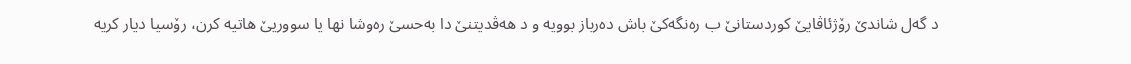د گه‌ل شاندێ رۆژئاڤایێ كوردستانێ ب ره‌نگه‌كێ باش ده‌رباز بوویه‌ و د هه‌ڤدیتنێ دا به‌حسێ ره‌وشا نها یا سووریێ هاتیه‌ كرن، رۆسیا دیار كریه‌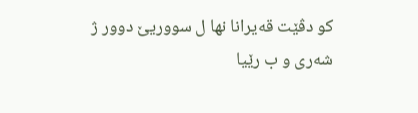كو دڤێت قه‌یرانا نها ل سووریێ دوور ژ شه‌ری و ب رێیا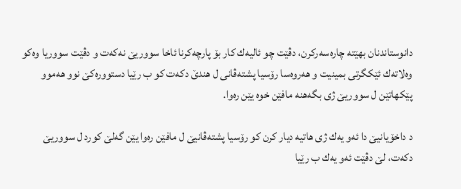دانوستاندنان بهێته‌ چاره‌سه‌ركرن، دڤێت چو ئالیه‌ك كار بۆ پارچه‌كرنا ئاخا سووریێ نه‌كه‌ت و دڤێت سووریا وه‌كو وه‌لاته‌ك ئێكگرتی بمینیت و هه‌روه‌سا رۆسیا پشته‌ڤانی ل هندێ دكه‌ت كو ب رێیا دستووره‌كێ نوو هه‌موو پێكهاتێن ل سووریێ ژی بگه‌هنه‌ مافێن خوه‌ یێن ره‌وا.

د داخۆیانیێ دا ئه‌و یه‌ك ژی هاتیه‌ دیار كرن كو رۆسیا پشته‌ڤانیێ ل مافێن ره‌وا یێن گه‌لێ كورد ل سووریێ دكه‌ت، لێ دڤێت ئه‌و یه‌ك ب رێیا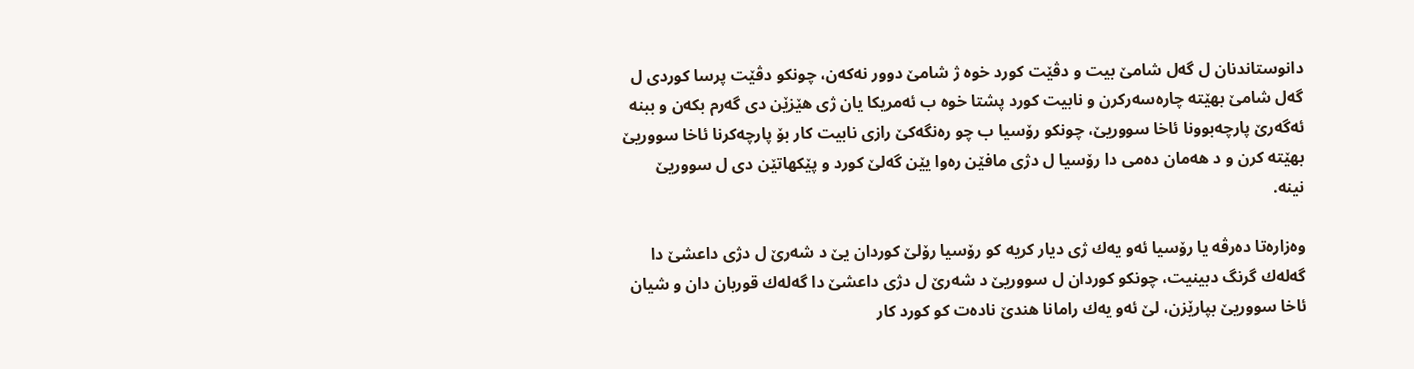دانوستاندنان ل گه‌ل شامێ بیت و دڤێت كورد خوه‌ ژ شامێ دوور نه‌كه‌ن، چونكو دڤێت پرسا كوردی ل گه‌ل شامێ بهێته‌ چاره‌سه‌ركرن و نابیت كورد پشتا خوه‌ ب ئه‌مریكا یان ژی هێزێن دی گه‌رم بكه‌ن و ببنه‌ ئه‌گه‌رێ پارچه‌بوونا ئاخا سووریێ، چونكو رۆسیا ب چو ره‌نگه‌كێ رازی نابیت كار بۆ پارچه‌كرنا ئاخا سووریێ بهێته‌ كرن و د هه‌مان ده‌می دا رۆسیا ل دژی مافێن ره‌وا یێن گه‌لێ كورد و پێكهاتێن دی ل سووریێ نینه‌.

وه‌زاره‌تا ده‌رڤه‌ یا رۆسیا ئه‌و یه‌ك ژی دیار كریه‌ كو رۆسیا رۆلێ كوردان یێ د شه‌رێ ل دژی داعشێ دا گه‌له‌ك گرنگ دبینیت، چونكو كوردان ل سووریێ د شه‌رێ ل دژی داعشێ دا گه‌له‌ك قوربان دان و شیان ئاخا سووریێ بپارێزن، لێ ئه‌و یه‌ك رامانا هندێ ناده‌ت كو كورد كار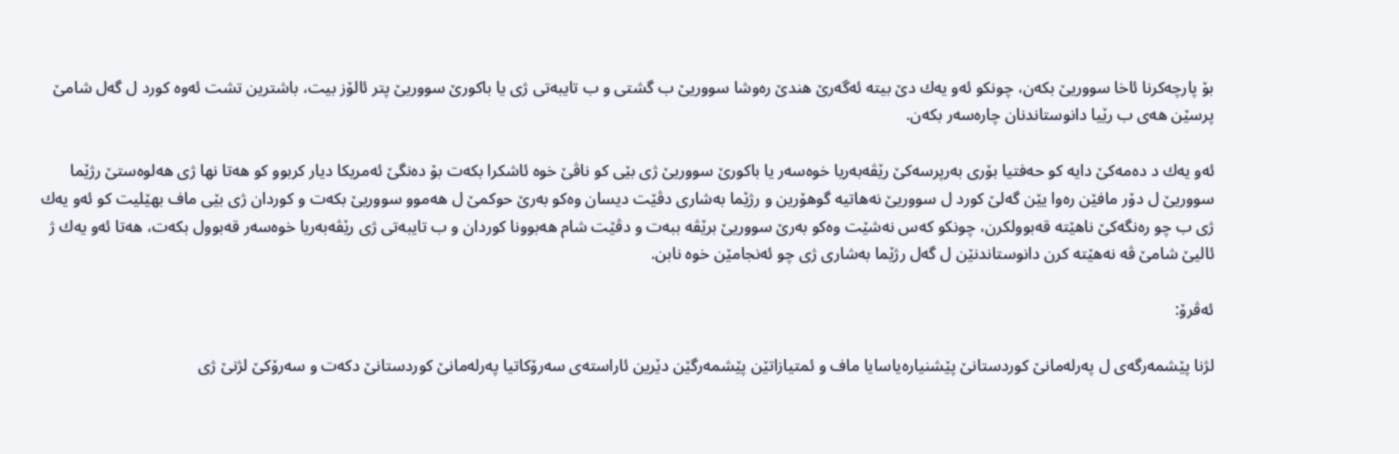بۆ پارچه‌كرنا ئاخا سووریێ بكه‌ن، چونكو ئه‌و یه‌ك دێ بیته‌ ئه‌گه‌رێ هندێ ره‌وشا سووریێ ب گشتی و ب تایبه‌تی ژی یا باكورێ سووریێ پتر ئالۆز بیت، باشترین تشت ئه‌وه‌ كورد ل گه‌ل شامێ پرسێن هه‌ی ب رێیا دانوستاندنان چاره‌سه‌ر بكه‌ن.

ئه‌و یه‌ك د ده‌مه‌كێ دایه‌ كو حه‌فتیا بۆری به‌رپرسه‌كێ رێڤه‌به‌ریا خوه‌سه‌ر یا باكورێ سووریێ ژی بێی كو ناڤێ خوه‌ ئاشكرا بكه‌ت بۆ ده‌نگێ ئه‌مریكا دیار كربوو كو هه‌تا نها ژی هه‌لوه‌ستێ رژێما سووریێ ل دۆر مافێن ره‌وا یێن گه‌لێ كورد ل سووریێ نه‌هاتیه‌ گوهۆرین و رژێما به‌شاری دڤێت دیسان وه‌كو به‌رێ حوكمێ ل هه‌موو سووریێ بكه‌ت و كوردان ژی بێی ماف بهێلیت كو ئه‌و یه‌ك ژی ب چو ره‌نگه‌كێ ناهێته‌ قه‌بوولكرن، چونكو كه‌س نه‌شێت وه‌كو به‌رێ سووریێ برێڤه‌ ببه‌ت و دڤێت شام هه‌بوونا كوردان و ب تایبه‌تی ژی رێڤه‌به‌ریا خوه‌سه‌ر قه‌بوول بكه‌ت، هه‌تا ئه‌و یه‌ك ژ ئالیێ شامێ ڤه‌ نه‌هێته‌ كرن دانوستاندنێن ل گه‌ل رژێما به‌شاری ژی چو ئه‌نجامێن خوه‌ نابن.

ئه‌ڤرۆ:

لژنا پێشمه‌رگه‌ی ل په‌رله‌مانێ‌ كوردستانێ‌ پێشنیاره‌یاسایا ماف و ئمتیازاتێن پێشمه‌رگێن دێرین ئاراسته‌ی سه‌رۆكاتیا په‌رله‌مانێ‌ كوردستانێ‌ دكه‌ت و سه‌رۆكێ‌ لژنێ‌ ژی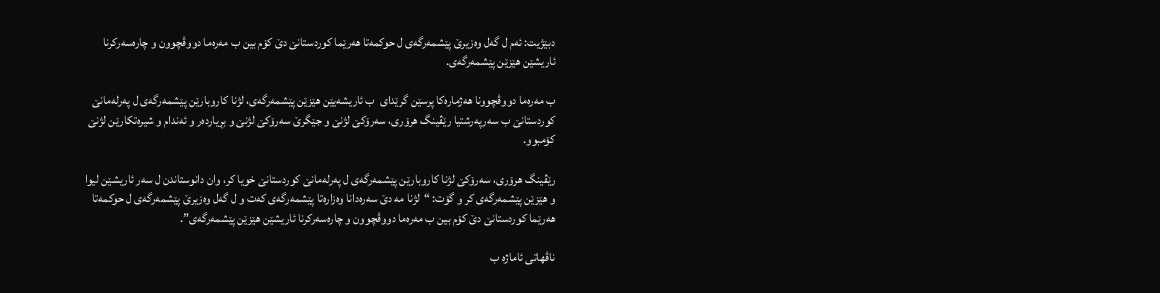دبێژیت: ئه‌م ل گه‌ل وه‌زیرێ‌ پێشمه‌رگه‌ی ل حوكمه‌تا هه‌رێما كوردستانێ‌ دێ‌ كۆم بین ب مه‌ره‌ما دووڤچوون و چاره‌سه‌ركرنا ئاریشێن هێزێن پێشمه‌رگه‌ی.

ب مه‌ره‌ما دووڤچوونا هه‌ژماره‌كا پرسێن گرێدای  ب ئاریشه‌یێن هێزێن پێشمه‌رگه‌ی، لژنا كاروبارێن پێشمه‌رگه‌ی ل په‌رله‌مانێ‌ كوردستانێ‌ ب سه‌رپه‌رشتیا رێڤینگ هرۆری، سه‌رۆكێ‌ لژنێ‌ و جێگرێ‌ سه‌رۆكێ‌ لژنێ‌ و بڕیارده‌ر و ئه‌ندام و شیره‌تكارێن لژنێ‌ كۆمبوو.

رێڤینگ هرۆری، سه‌رۆكێ‌ لژنا كاروبارێن پێشمه‌رگه‌ی ل په‌رله‌مانێ‌ كوردستانێ‌ خویا كر، وان دانوستاندن ل سه‌ر ئاریشێن لیوا و هێزێن پێشمه‌رگه‌ی كر و گۆت: “لژنا مه‌ دێ‌ سه‌ره‌دانا وه‌زاره‌تا پێشمه‌رگه‌ی كه‌ت و ل گه‌ل وه‌زیرێ‌ پێشمه‌رگه‌ی ل حوكمه‌تا هه‌رێما كوردستانێ‌ دێ‌ كۆم بین ب مه‌ره‌ما دووڤچوون و چاره‌سه‌ركرنا ئاریشێن هێزێن پێشمه‌رگه‌ی”.

ناڤهاتی ئاماژه‌ ب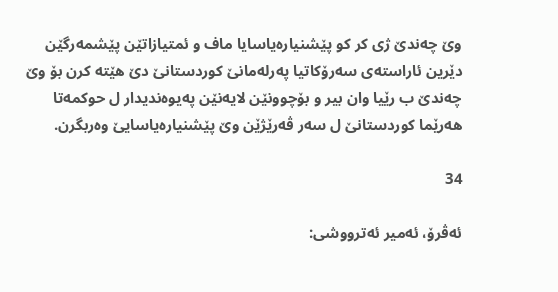وێ‌ چه‌ندێ‌ ژی كر كو پێشنیاره‌یاسایا ماف و ئمتیازاتێن پێشمه‌رگێن دێرین ئاراسته‌ی سه‌رۆكاتیا په‌رله‌مانێ‌ كوردستانێ‌ دێ‌ هێته‌ كرن بۆ وێ‌ چه‌ندێ‌ ب رێیا وان بیر و بۆچوونێن لایه‌نێن په‌یوه‌ندیدار ل حوكمه‌تا هه‌رێما كوردستانێ‌ ل سه‌ر ڤه‌رێژێن وێ‌ پێشنیاره‌یاسایێ‌ وه‌ربگرن.

34

ئه‌ڤرۆ، ئه‌میر ئه‌ترووشی: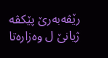رێڤه‌به‌رێ‌ پێكڤه‌ ژیانێ‌ ل وه‌زاره‌تا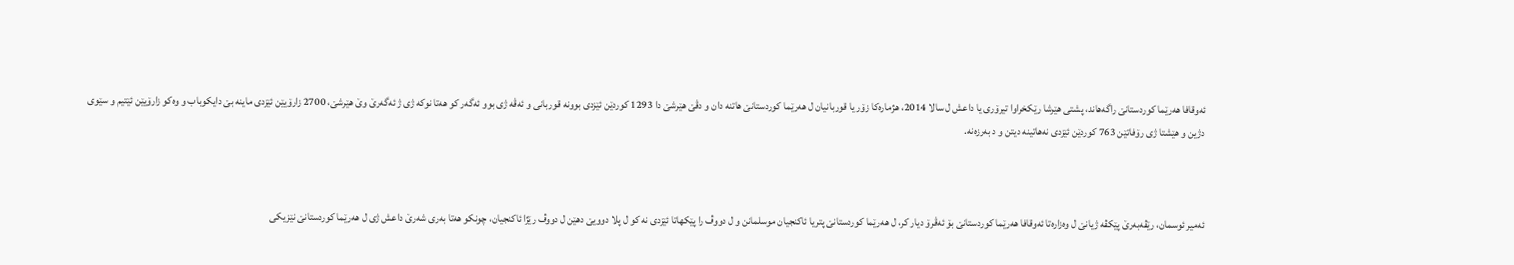ئه‌وقافا هه‌رێما كوردستانێ‌ راگه‌هاند، پشتی هێرشا رێكخراوا تیرۆری یا داعش ل سالا 2014، هژماره‌كا زۆر یا قوربانیان ل هه‌رێما كوردستانێ‌ هاتنه‌ دان و دڤێ‌ هێرشێ‌ دا 1293 كوردێن ئێزدی بوونه‌ قوربانی و ئه‌ڤه‌ ژی بوو ئه‌گه‌ر كو هه‌تا نوكه‌ ژی ژ ئه‌گه‌رێ‌ وێ‌ هێرشێ‌، 2700 زارۆیێن ئێزدی ماینه‌ بێ‌ دایكوباب و وه‌كو زارۆیێن ئێتیم و سێوی دژین و هێشتا ژی رۆفاتێن 763 كوردێن ئێزدی نه‌هاتینه‌ دیتن و د به‌رزه‌نه‌.



ئه‌میر ئوسمان، رێڤه‌به‌رێ‌ پێكڤه‌ ژیانێ‌ ل وه‌زاره‌تا ئه‌وقافا هه‌رێما كوردستانێ‌ بۆ ئه‌ڤرۆ دیار كر، ل هه‌رێما كوردستانێ‌ پتریا ئاكنجیان موسلمانن و ل دووڤ را پێكهاتا ئێزدی نه‌ كو ل پلا دوویێ‌ دهێن ل دووڤ رێژا ئاكنجیان، چونكو هه‌تا به‌ری شه‌رێ‌ داعش ژی ل هه‌رێما كوردستانێ‌ نێزیكی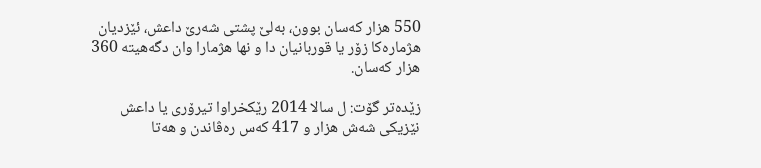550 هزار كه‌سان بوون، به‌لێ‌ پشتی شه‌رێ‌ داعش، ئێزدیان هژماره‌كا زۆر یا قوربانیان دا و نها هژمارا وان دگه‌هیته‌ 360 هزار كه‌سان.

زێده‌تر گۆت: ل سالا 2014 رێكخراوا تیرۆری یا داعش نێزیكی شه‌ش هزار و 417 كه‌س ره‌ڤاندن و هه‌تا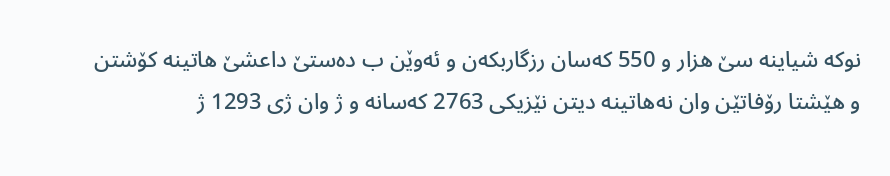نوكه‌ شیاینه‌ سێ‌ هزار و 550 كه‌سان رزگاربكه‌ن و ئه‌وێن ب ده‌ستێ‌ داعشێ‌ هاتینه‌ كۆشتن و هێشتا رۆفاتێن وان نه‌هاتینه‌ دیتن نێزیكی 2763 كه‌سانه‌ و ژ وان ژی 1293 ژ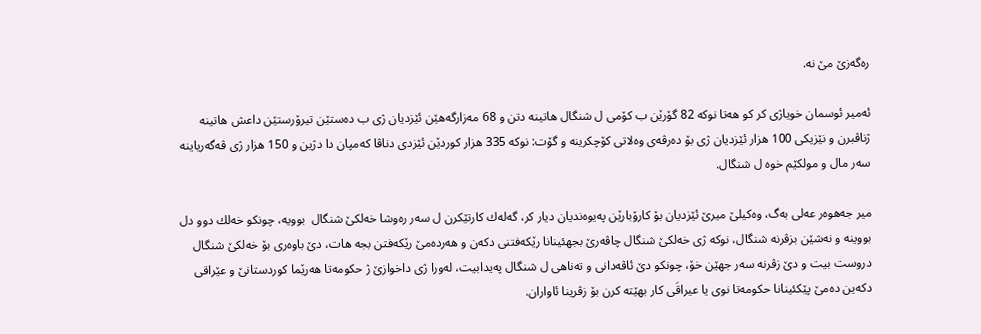ره‌گه‌زێ‌ مێ‌ نه‌.

ئه‌میر ئوسمان خویاژی كر كو هه‌تا نوكه‌ 82 گۆرێن ب كۆمی ل شنگال هاتینه‌ دتن و 68 مه‌زارگه‌هێن ئێزدیان ژی ب ده‌ستێن تیرۆرستێن داعش هاتینه‌ ژناڤبرن و نێزیكی 100 هزار ئێزدیان ژی بۆ ده‌رڤه‌ی وه‌لاتی كۆچكرینه‌ و گۆت: نوكه‌ 335 هزار كوردێن ئێزدی دناڤا كه‌مپان دا دژین و 150 هزار ژی ڤه‌گه‌ریاینه‌ سه‌ر مال و مولكێم خوه‌ ل شنگال.

میر جه‌هوه‌ر عه‌لی به‌گ، وه‌كیلێ‌ میرێ‌ ئێزدیان بۆ كارۆبارێن په‌یوه‌ندیان دیار كر، گه‌له‌ك كارتێكرن ل سه‌ر ره‌وشا خه‌لكێ‌ شنگال  بوویه‌، چونكو خه‌لك دوو دل بووینه‌ و نه‌شێن بزڤرنه‌ شنگال، نوكه‌ ژی خه‌لكێ‌ شنگال چاڤه‌رێ‌ بجهئینانا رێكه‌فتنی دكه‌ن و هه‌رده‌مێ‌ رێكه‌فتن بجه هات، دێ‌ باوه‌ری بۆ خه‌لكێ‌ شنگال دروست بیت و دێ‌ زڤرنه‌ سه‌ر جهێن خۆ، چونكو دێ‌ ئاڤه‌دانی و ته‌ناهی ل شنگال په‌یدابیت، له‌ورا ژی داخوازێ‌ ژ حكومه‌تا هه‌رێما كوردستانێ‌ و عێراقی دكه‌ین ده‌مێ‌ پێكئینانا حكومه‌تا نوی یا عیراقَی كار بهێته‌ كرن بۆ زڤرینا ئاواران.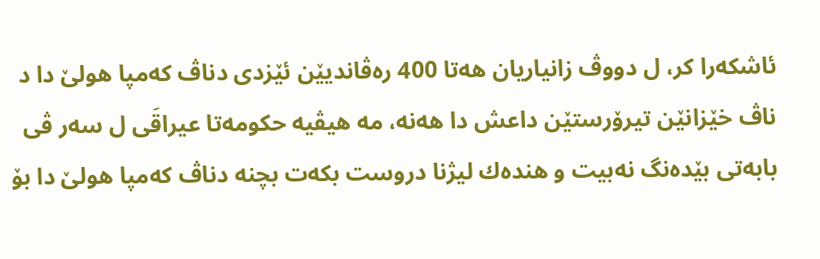ئاشكه‌را كر، ل دووڤ زانیاریان هه‌تا 400 ره‌ڤاندیێن ئێزدی دناڤ كه‌مپا هولێ‌ دا د ناڤ خێزانێن تیرۆرستێن داعش دا هه‌نه‌، مه‌ هیڤیه‌ حكومه‌تا عیراقَی ل سه‌ر ڤی بابه‌تی بێده‌نگ نه‌بیت و هنده‌ك لیژنا دروست بكه‌ت بچنه‌ دناڤ كه‌مپا هولێ‌ دا بۆ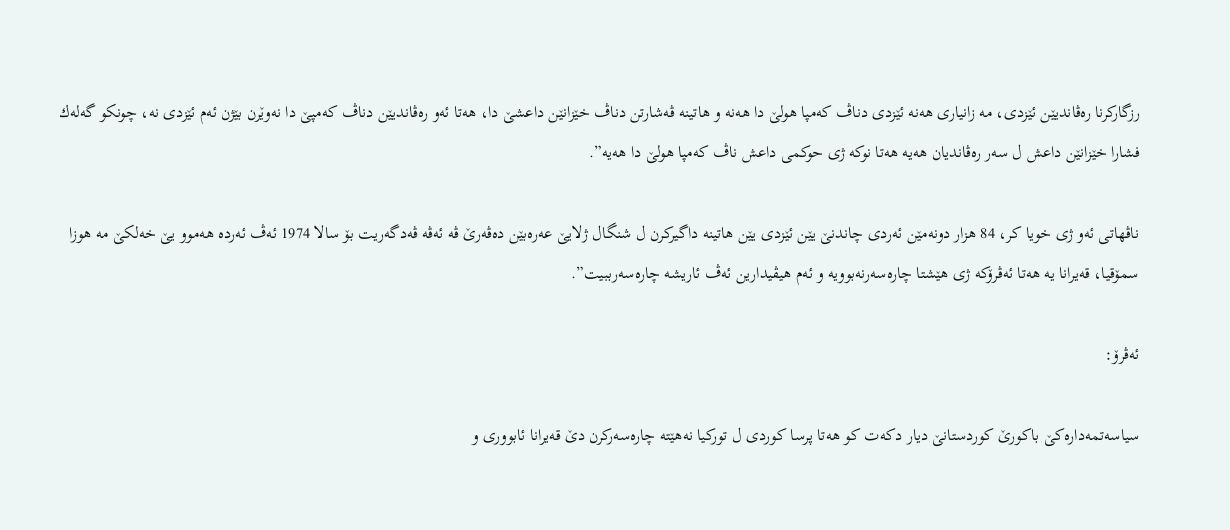رزگاركرنا ره‌ڤاندیێن ئێزدی، مه‌ زانیاری هه‌نه‌ ئێزدی دناڤ كه‌مپا هولێ‌ دا هه‌نه‌ و هاتینه‌ ڤه‌شارتن دناڤ خێزانێن داعشێ‌ دا، هه‌تا ئه‌و ره‌ڤاندیێن دناڤ كه‌مپێ‌ دا نه‌وێرن بێژن ئه‌م ئێزدی نه‌، چونكو گه‌له‌ك فشارا خێزانێن داعش ل سه‌ر ره‌ڤاندیان هه‌یه‌ هه‌تا نوكه‌ ژی حوكمی داعش ناڤ كه‌مپا هولێ‌ دا هه‌یه‌”.

ناڤهاتی ئه‌و ژی خویا كر، 84 هزار دونه‌مێن ئه‌ردی چاندنێ‌ یێن ئێزدی یێن هاتینه‌ داگیركرن ل شنگال ژلایێ‌ عه‌ره‌بێن ده‌ڤه‌رێ‌ ڤه‌ ئه‌ڤه‌ ڤه‌دگه‌ریت بۆ سالا 1974 ئه‌ڤ ئه‌رده‌ هه‌موو یێ‌ خه‌لكێ‌ مه‌ هوزا سمۆقیا، قه‌یرانا یه‌ هه‌تا ئه‌ڤرۆكه‌ ژی هێشتا چاره‌سه‌رنه‌بوویه‌ و ئه‌م هیڤیدارین ئه‌ڤ ئاریشه‌ چاره‌سه‌رببیت”.

ئه‌ڤرۆ:

سیاسه‌تمه‌داره‌كێ باكورێ كوردستانێ دیار دكه‌ت كو هه‌تا پرسا كوردی ل توركیا نه‌هێته‌ چاره‌سه‌ركرن دێ قه‌یرانا ئابووری و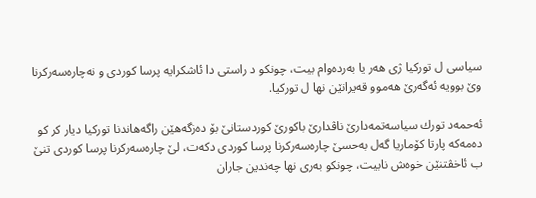سیاسی ل توركیا ژی هه‌ر یا به‌رده‌وام بیت، چونكو د راستی دا ئاشكرایه‌ پرسا كوردی و نه‌چاره‌سه‌ركرنا وێ بوویه‌ ئه‌گه‌رێ هه‌موو قه‌یرانێن نها ل توركیا.

ئه‌حمه‌د تورك سیاسه‌تمه‌دارێ ناڤدارێ باكورێ كوردستانێ بۆ ده‌زگه‌هێن راگه‌هاندنا توركیا دیار كر كو ده‌مه‌كه‌ پارتا كۆماریا گه‌ل به‌حسێ چاره‌سه‌ركرنا پرسا كوردی دكه‌ت، لێ چاره‌سه‌ركرنا پرسا كوردی تنێ ب ئاخڤتنێن خوه‌ش نابیت، چونكو به‌ری نها چه‌ندین جاران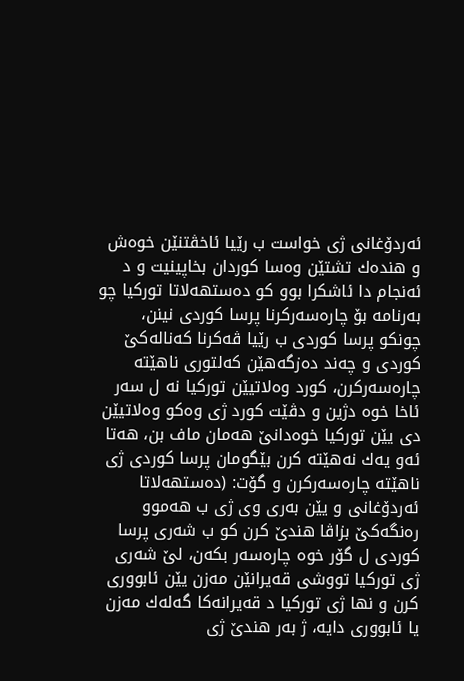ئه‌ردۆغانی ژی خواست ب رێیا ئاخڤتنێن خوه‌ش و هنده‌ك تشتێن وه‌سا كوردان بخاپینیت و د ئه‌نجام دا ئاشكرا بوو كو ده‌ستهه‌لاتا توركیا چو به‌رنامه‌ بۆ چاره‌سه‌ركرنا پرسا كوردی نینن، چونكو پرسا كوردی ب رێیا ڤه‌كرنا كه‌ناله‌كێ كوردی و چه‌ند ده‌زگه‌هێن كه‌لتوری ناهێته‌ چاره‌سه‌ركرن، كورد وه‌لاتیێن توركیا نه‌ ل سه‌ر ئاخا خوه‌ دژین و دڤێت كورد ژی وه‌كو وه‌لاتیێن دی یێن توركیا خوه‌دانێ هه‌مان ماف بن، هه‌تا ئه‌و یه‌ك نه‌هێته‌ كرن بێگومان پرسا كوردی ژی ناهێته‌ چاره‌سه‌ركرن و گۆت: (ده‌ستهه‌لاتا ئه‌ردۆغانی و یێن به‌ری وی ژی ب هه‌موو ره‌نگه‌كێ بزاڤا هندێ كرن كو ب شه‌ری پرسا كوردی ل گۆر خوه‌ چاره‌سه‌ر بكه‌ن، لێ شه‌ری ژی توركیا تووشی قه‌یرانێن مه‌زن یێن ئابووری كرن و نها ژی توركیا د قه‌یرانه‌كا گه‌له‌ك مه‌زن یا ئابووری دایه‌، ژ به‌ر هندێ ژی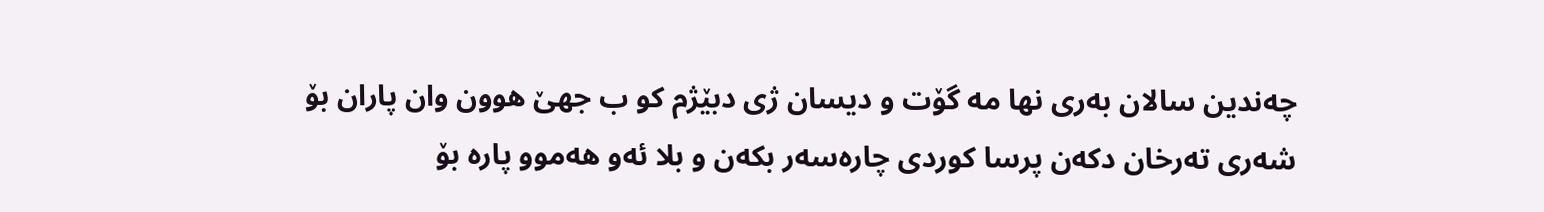چه‌ندین سالان به‌ری نها مه‌ گۆت و دیسان ژی دبێژم كو ب جهێ هوون وان پاران بۆ شه‌ری ته‌رخان دكه‌ن پرسا كوردی چاره‌سه‌ر بكه‌ن و بلا ئه‌و هه‌موو پاره‌ بۆ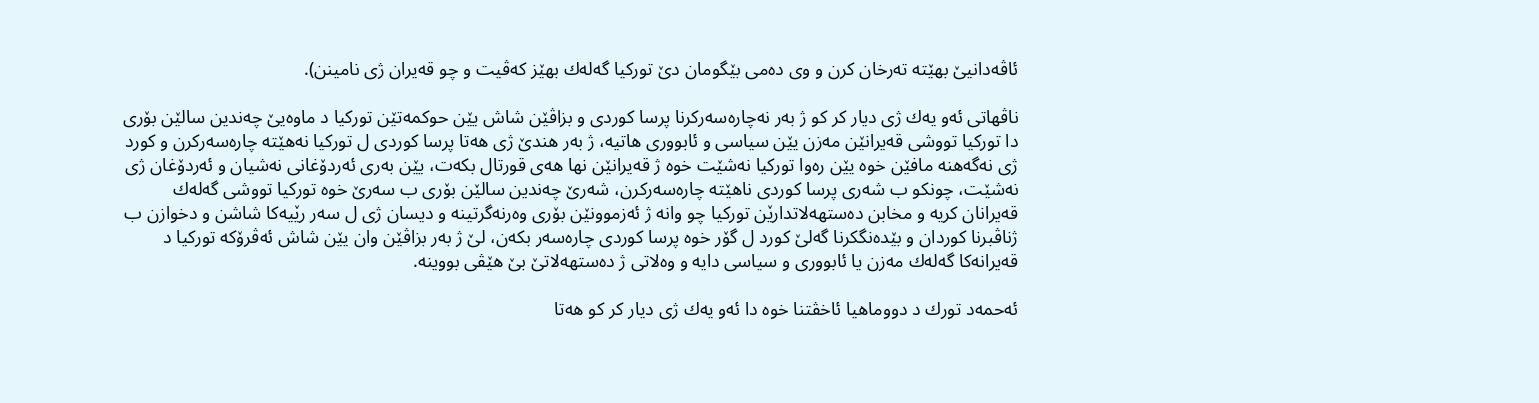ئاڤه‌دانیێ بهێته‌ ته‌رخان كرن و وی ده‌می بێگومان دێ توركیا گه‌له‌ك بهێز كه‌ڤیت و چو قه‌یران ژی نامینن).

ناڤهاتی ئه‌و یه‌ك ژی دیار كر كو ژ به‌ر نه‌چاره‌سه‌ركرنا پرسا كوردی و بزاڤێن شاش یێن حوكمه‌تێن توركیا د ماوه‌یێ چه‌ندین سالێن بۆری دا توركیا تووشی قه‌یرانێن مه‌زن یێن سیاسی و ئابووری هاتیه‌، ژ به‌ر هندێ ژی هه‌تا پرسا كوردی ل توركیا نه‌هێته‌ چاره‌سه‌ركرن و كورد ژی نه‌گه‌هنه‌ مافێن خوه‌ یێن ره‌وا توركیا نه‌شێت خوه‌ ژ قه‌یرانێن نها هه‌ی قورتال بكه‌ت، یێن به‌ری ئه‌ردۆغانی نه‌شیان و ئه‌ردۆغان ژی نه‌شێت، چونكو ب شه‌ری پرسا كوردی ناهێته‌ چاره‌سه‌ركرن، شه‌رێ چه‌ندین سالێن بۆری ب سه‌رێ خوه‌ توركیا تووشی گه‌له‌ك قه‌یرانان كریه‌ و مخابن ده‌ستهه‌لاتدارێن توركیا چو وانه‌ ژ ئه‌زموونێن بۆری وه‌رنه‌گرتینه‌ و دیسان ژی ل سه‌ر رێیه‌كا شاشن و دخوازن ب ژناڤبرنا كوردان و بێده‌نگكرنا گه‌لێ‌ كورد ل گۆر خوه‌ پرسا كوردی چاره‌سه‌ر بكه‌ن، لێ ژ به‌ر بزاڤێن وان یێن شاش ئه‌ڤرۆكه‌ توركیا د قه‌یرانه‌كا گه‌له‌ك مه‌زن یا ئابووری و سیاسی دایه‌ و وه‌لاتی ژ ده‌ستهه‌لاتێ بێ هێڤی بووینه‌.

ئه‌حمه‌د تورك د دووماهیا ئاخڤتنا خوه‌ دا ئه‌و یه‌ك ژی دیار كر كو هه‌تا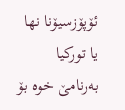ئۆپۆزسیۆنا نها یا توركیا به‌رنامێ خوه‌ بۆ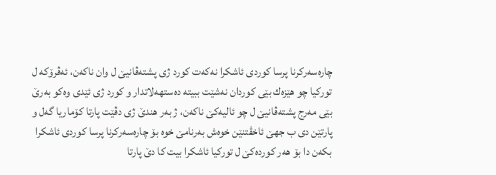چاره‌سه‌ركرنا پرسا كوردی ئاشكرا نه‌كه‌ت كورد ژی پشته‌ڤانیێ ل وان ناكه‌ن، ئه‌ڤرۆكه‌ ل توركیا چو هێزه‌ك بێی كوردان نه‌شێت ببیته‌ ده‌ستهه‌لاتدار و كورد ژی ئێدی وه‌كو به‌رێ بێی مه‌رج پشته‌ڤانیێ ل چو ئالیه‌كێ ناكه‌ن، ژ به‌ر هندێ ژی دڤێت پارتا كۆماریا گه‌ل و پارتێن دی ب جهێ ئاخڤتنێن خوه‌ش به‌رنامێ خوه‌ بۆ چاره‌سه‌ركرنا پرسا كوردی ئاشكرا بكه‌ن دا بۆ هه‌ر كورده‌كێ ل توركیا ئاشكرا بیت كا دێ پارتا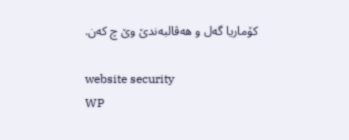كۆماریا گه‌ل و هه‌ڤالبه‌ندێ وێ چ كه‌ن.

website security
WP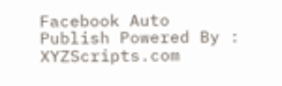Facebook Auto Publish Powered By : XYZScripts.com